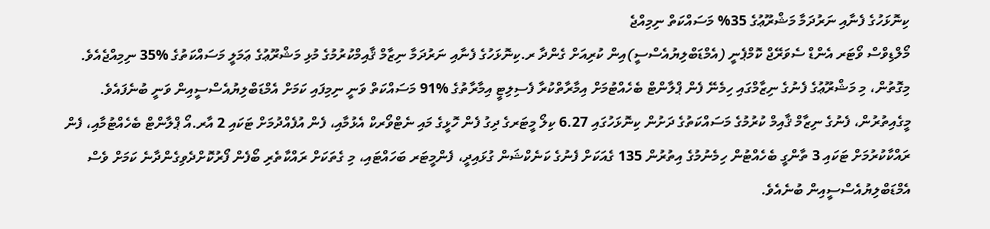ކިނޮޅަހުގެ ފެނާއި ނަރުދަމާ މަޝްރޫޢުގެ 35% މަސައްކަތް ނިމިއްޖެ
މޯލްޑިވްސް ވޯޓަރ އެންޑް ސެވަރޭޖް ކޮމްޕެނީ (އެމްޑަބްލިޔުއެސްސީ)އިން ކުރިއަށް ގެންދާ ރ.ކިނޮޅަހުގެ ފެނާއި ނަރުދަމާ ނިޒާމް ޤާއިމްކުރުމުގެ މުޅި މަޝްރޫޢުގެ ޢަމަލީ މަސައްކަތުގެ %35 ނިމިއްޖެއެވެ.
މިގޮތުން، މި މަޝްރޫޢުގެ ފެނުގެ ނިޒާމްގައި ހިމެނޭ ފެން ޕްލާންޓް ބެހެއްޓުމަށް އިމާރާތްކުރާ ފެސިލިޓީ އިމާރާތުގެ %91 މަސައްކަތް ވަނީ ނިމިފައި ކަމަށް އެމްޑަބްލިޔުއެސްސީއިން ވަނީ ބުނެފައެވެ.
މީގެއިތުރުން، ފެނުގެ ނިޒާމް ޤާއިމް ކުރުމުގެ މަސައްކަތުގެ ދަށުން ކިނޮޅަހުގައި 6.27 ކިލޯ މީޓަރގެ ދިގު ފެން ހޮޅީގެ މައި ނެޓްވޯރކް އެޅުމާއި، ފެން އުފެއްދުމަށް ޓަކައި 2 އާރ.އޯ ޕްލާންޓް ބެހެއްޓުމާއި، ފެން ރައްކާކުރުމަށް ޓަކައި 3 ތާންގީ ބެހެއްޓުން ހިމެނުމުގެ އިތުރުން 135 ގެއަކަށް ފެނުގެ ކަނެކްޝަން ގުޅައިދީ، ފެންމީޓަރ ބަހައްޓައި، މި ގެތަކަށް ރައްކާތެރި ބޯފެން ފޯރުކޮށްދެވިގެންދާނެ ކަމަށް ވެސް އެމްޑަބްލިޔުއެސްސީއިން ބުނެއެވެ.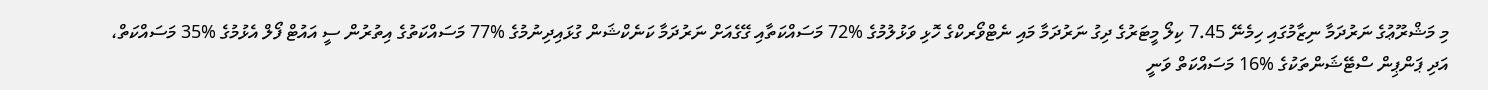މި މަޝްރޫޢުގެ ނަރުދަމާ ނިޒާމުގައި ހިމެނޭ 7.45 ކިލޯ މީޓަރުގެ ދިގު ނަރުދަމާ މައި ނެޓްވޯރކްގެ ހޮޅި ވަޅުލުމުގެ %72 މަސައްކަތާއި ގޭގެއަށް ނަރުދަމާ ކަނެކްޝަން ގުޅައިދިނުމުގެ %77 މަސައްކަތުގެ އިތުރުން ސީ އައުޓް ފޯލް އެޅުމުގެ %35 މަސައްކަތް، އަދި ޕަންޕިން ސްޓޭޝަންތަކުގެ %16 މަސައްކަތް ވަނީ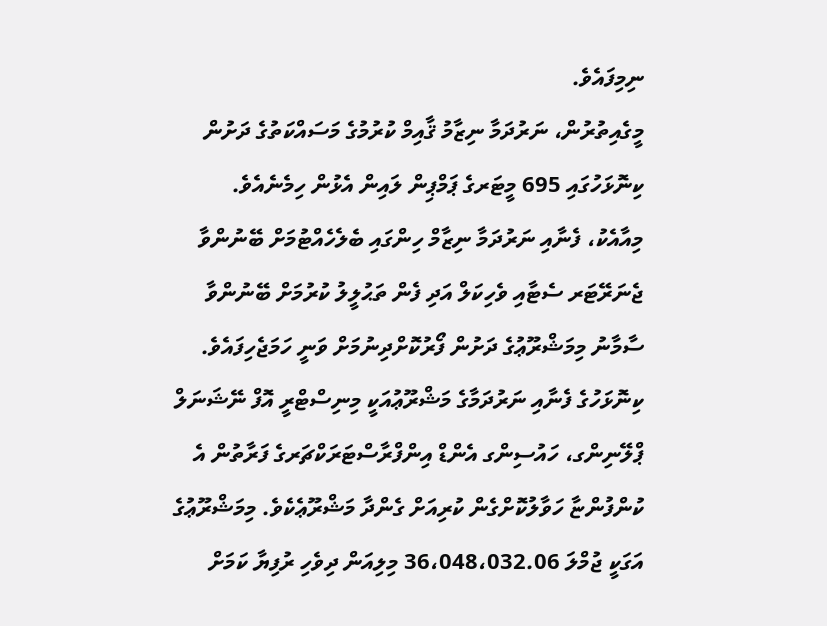ނިމިފައެވެ.
މީގެއިތުރުން، ނަރުދަމާ ނިޒާމު ޤާއިމް ކުރުމުގެ މަސައްކަތުގެ ދަށުން ކިނޮޅަހުގައި 695 މީޓަރގެ ޕަމްޕިން ލައިން އެޅުން ހިމެނެއެވެ. މިއާއެކު، ފެނާއި ނަރުދަމާ ނިޒާމް ހިންގައި ބެލެހެއްޓުމަށް ބޭނުންވާ ޖެނަރޭޓަރ ސެޓާއި ވެހިކަލް އަދި ފެން ތަޙުލީލު ކުރުމަށް ބޭނުންވާ ސާމާނު މިމަޝްރޫޢުގެ ދަށުން ފޯރުކޮށްދިނުމަށް ވަނީ ހަމަޖެހިފައެވެ.
ކިނޮޅަހުގެ ފެނާއި ނަރުދަމާގެ މަޝްރޫޢުއަކީ މިނިސްޓްރީ އޮފް ނޭޝަނަލް ޕްލޭނިންގ، ހައުސިންގ އެންޑް އިންފްރާސްޓަރަކްޗަރގެ ފަރާތުން އެ ކުންފުންޏާ ހަވާލުކޮށްގެން ކުރިއަށް ގެންދާ މަޝްރޫޢެކެވެ. މިމަޝްރޫޢުގެ އަގަކީ ޖުމްލަ 36،048،032.06 މިލިއަން ދިވެހި ރުފިޔާ ކަމަށް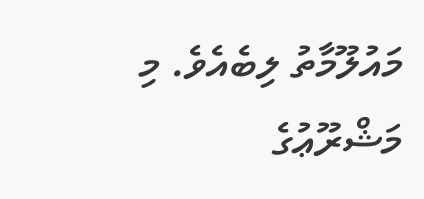މައުލޫމާތު ލިބެއެވެ. މި މަޝްރޫޢުގެ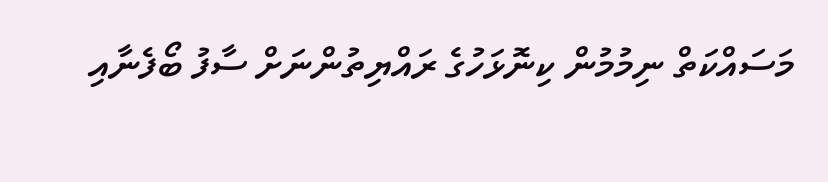މަސައްކަތް ނިމުމުން ކިނޮޅަހުގެ ރައްޔިތުންނަށް ސާފު ބޯފެނާއި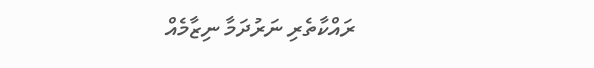ރައްކާތެރި ނަރުދަމާ ނިޒާމެއް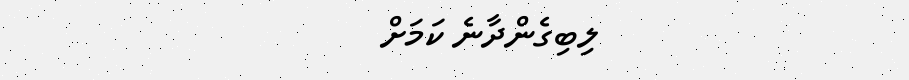ލިބިގެންދާނެ ކަމަށް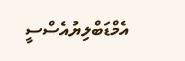އެމްޑަބްލިޔުއެސްސީ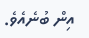އިން ބުނެއެވެ.